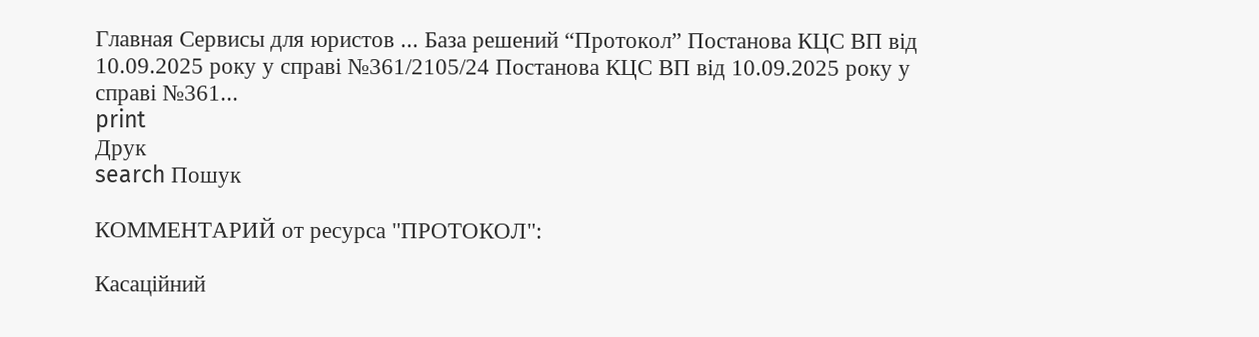Главная Сервисы для юристов ... База решений “Протокол” Постанова КЦС ВП від 10.09.2025 року у справі №361/2105/24 Постанова КЦС ВП від 10.09.2025 року у справі №361...
print
Друк
search Пошук

КОММЕНТАРИЙ от ресурса "ПРОТОКОЛ":

Касаційний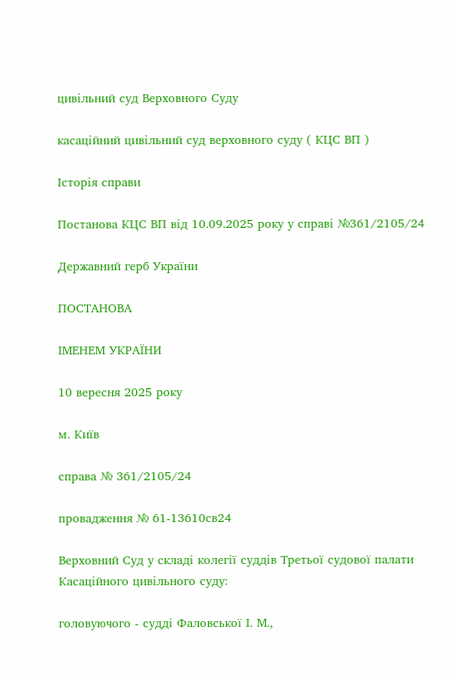цивільний суд Верховного Суду

касаційний цивільний суд верховного суду ( КЦС ВП )

Історія справи

Постанова КЦС ВП від 10.09.2025 року у справі №361/2105/24

Державний герб України

ПОСТАНОВА

ІМЕНЕМ УКРАЇНИ

10 вересня 2025 року

м. Київ

справа № 361/2105/24

провадження № 61-13610св24

Верховний Суд у складі колегії суддів Третьої судової палати Касаційного цивільного суду:

головуючого - судді Фаловської І. М.,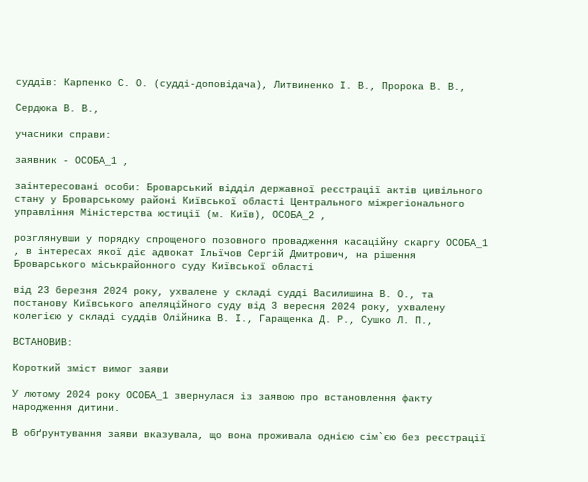суддів: Карпенко С. О. (судді-доповідача), Литвиненко І. В., Пророка В. В.,

Сердюка В. В.,

учасники справи:

заявник - ОСОБА_1 ,

заінтересовані особи: Броварський відділ державної реєстрації актів цивільного стану у Броварському районі Київської області Центрального міжрегіонального управління Міністерства юстиції (м. Київ), ОСОБА_2 ,

розглянувши у порядку спрощеного позовного провадження касаційну скаргу ОСОБА_1 , в інтересах якої діє адвокат Ільїчов Сергій Дмитрович, на рішення Броварського міськрайонного суду Київської області

від 23 березня 2024 року, ухвалене у складі судді Василишина В. О., та постанову Київського апеляційного суду від 3 вересня 2024 року, ухвалену колегією у складі суддів Олійника В. І., Гаращенка Д. Р., Сушко Л. П.,

ВСТАНОВИВ:

Короткий зміст вимог заяви

У лютому 2024 року ОСОБА_1 звернулася із заявою про встановлення факту народження дитини.

В обґрунтування заяви вказувала, що вона проживала однією сім`єю без реєстрації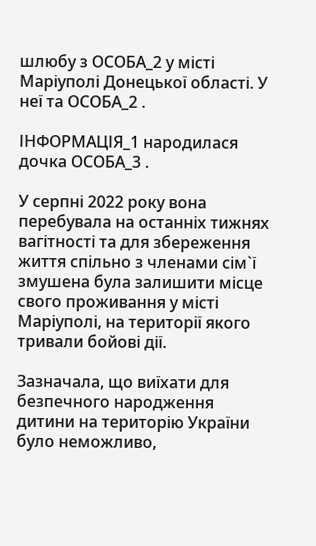шлюбу з ОСОБА_2 у місті Маріуполі Донецької області. У неї та ОСОБА_2 .

ІНФОРМАЦІЯ_1 народилася дочка ОСОБА_3 .

У серпні 2022 року вона перебувала на останніх тижнях вагітності та для збереження життя спільно з членами сім`ї змушена була залишити місце свого проживання у місті Маріуполі, на території якого тривали бойові дії.

Зазначала, що виїхати для безпечного народження дитини на територію України було неможливо,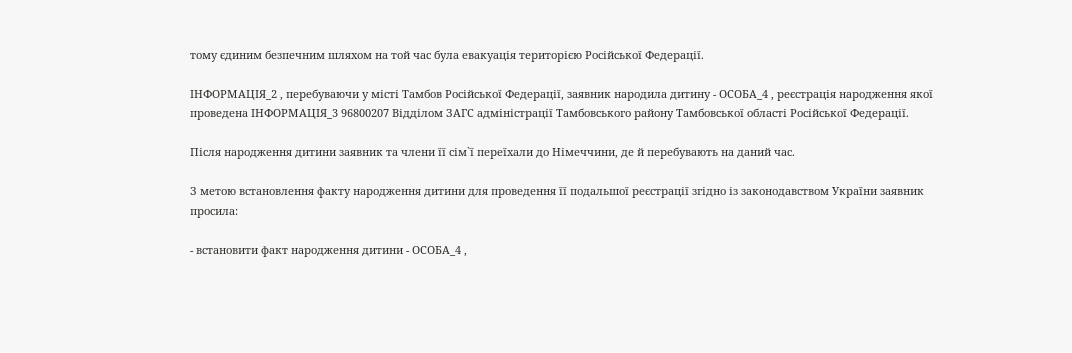тому єдиним безпечним шляхом на той час була евакуація територією Російської Федерації.

ІНФОРМАЦІЯ_2 , перебуваючи у місті Тамбов Російської Федерації, заявник народила дитину - ОСОБА_4 , реєстрація народження якої проведена ІНФОРМАЦІЯ_3 96800207 Відділом ЗАГС адміністрації Тамбовського району Тамбовської області Російської Федерації.

Після народження дитини заявник та члени її сім`ї переїхали до Німеччини, де й перебувають на даний час.

З метою встановлення факту народження дитини для проведення її подальшої реєстрації згідно із законодавством України заявник просила:

- встановити факт народження дитини - ОСОБА_4 ,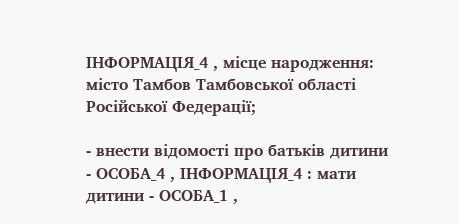ІНФОРМАЦІЯ_4 , місце народження: місто Тамбов Тамбовської області Російської Федерації;

- внести відомості про батьків дитини - ОСОБА_4 , ІНФОРМАЦІЯ_4 : мати дитини - ОСОБА_1 ,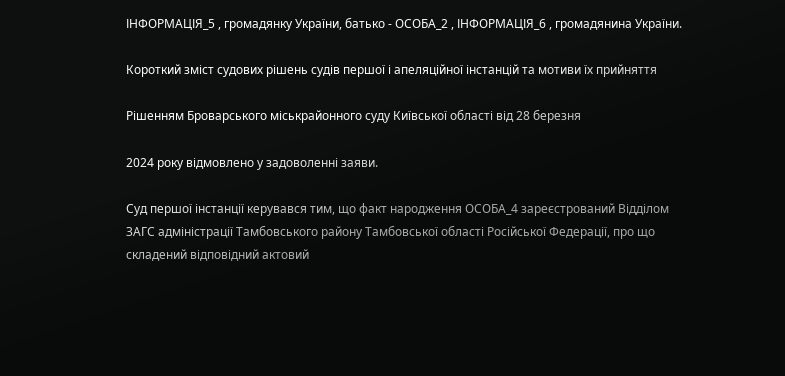ІНФОРМАЦІЯ_5 , громадянку України, батько - ОСОБА_2 , ІНФОРМАЦІЯ_6 , громадянина України.

Короткий зміст судових рішень судів першої і апеляційної інстанцій та мотиви їх прийняття

Рішенням Броварського міськрайонного суду Київської області від 28 березня

2024 року відмовлено у задоволенні заяви.

Суд першої інстанції керувався тим, що факт народження ОСОБА_4 зареєстрований Відділом ЗАГС адміністрації Тамбовського району Тамбовської області Російської Федерації, про що складений відповідний актовий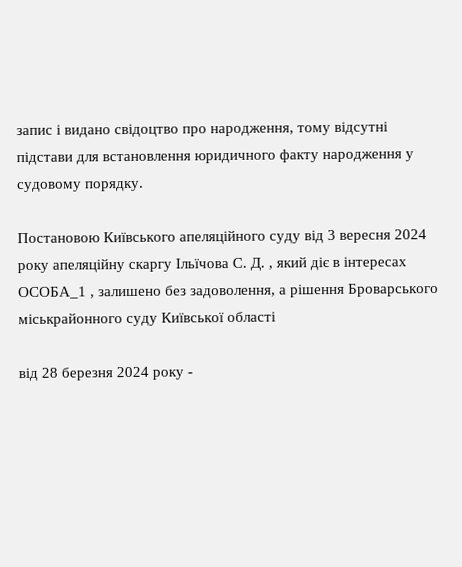запис і видано свідоцтво про народження, тому відсутні підстави для встановлення юридичного факту народження у судовому порядку.

Постановою Київського апеляційного суду від 3 вересня 2024 року апеляційну скаргу Ільїчова С. Д. , який діє в інтересах ОСОБА_1 , залишено без задоволення, а рішення Броварського міськрайонного суду Київської області

від 28 березня 2024 року -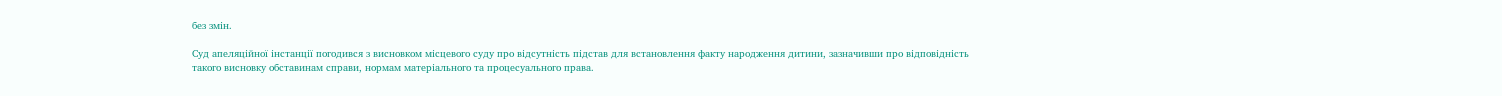без змін.

Суд апеляційної інстанції погодився з висновком місцевого суду про відсутність підстав для встановлення факту народження дитини, зазначивши про відповідність такого висновку обставинам справи, нормам матеріального та процесуального права.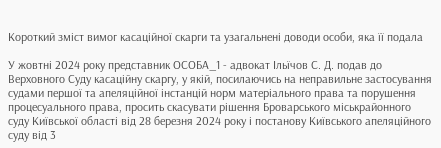Короткий зміст вимог касаційної скарги та узагальнені доводи особи, яка її подала

У жовтні 2024 року представник ОСОБА_1 - адвокат Ільїчов С. Д. подав до Верховного Суду касаційну скаргу, у якій, посилаючись на неправильне застосування судами першої та апеляційної інстанцій норм матеріального права та порушення процесуального права, просить скасувати рішення Броварського міськрайонного суду Київської області від 28 березня 2024 року і постанову Київського апеляційного суду від 3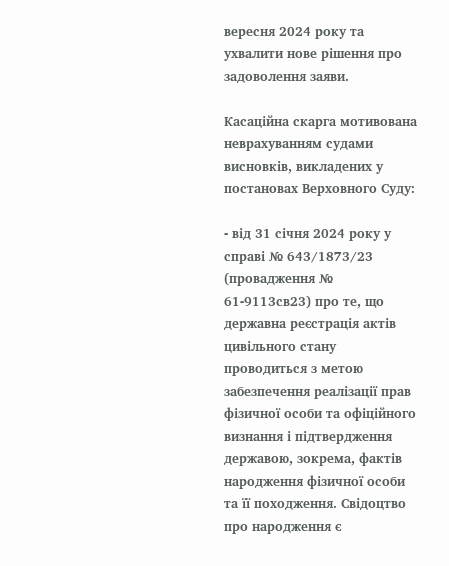вересня 2024 року та ухвалити нове рішення про задоволення заяви.

Касаційна скарга мотивована неврахуванням судами висновків, викладених у постановах Верховного Суду:

- від 31 січня 2024 року у справі № 643/1873/23 (провадження № 61-9113св23) про те, що державна реєстрація актів цивільного стану проводиться з метою забезпечення реалізації прав фізичної особи та офіційного визнання і підтвердження державою, зокрема, фактів народження фізичної особи та її походження. Свідоцтво про народження є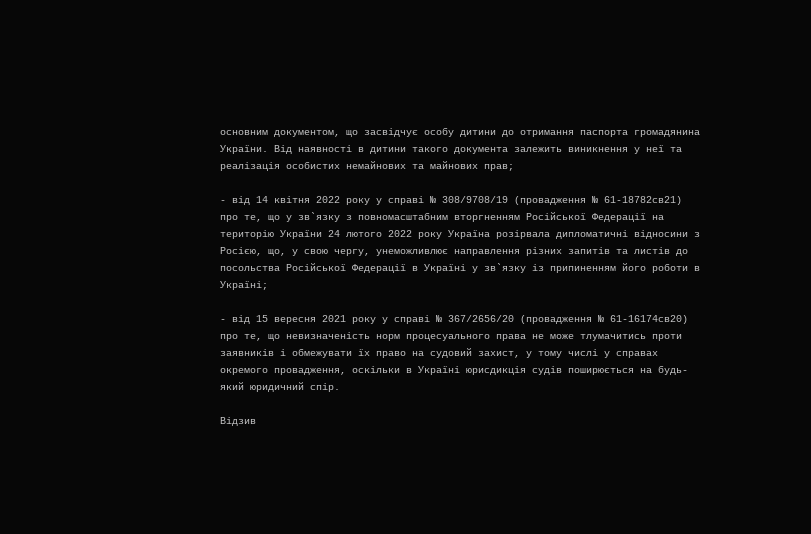основним документом, що засвідчує особу дитини до отримання паспорта громадянина України. Від наявності в дитини такого документа залежить виникнення у неї та реалізація особистих немайнових та майнових прав;

- від 14 квітня 2022 року у справі № 308/9708/19 (провадження № 61-18782св21) про те, що у зв`язку з повномасштабним вторгненням Російської Федерації на територію України 24 лютого 2022 року Україна розірвала дипломатичні відносини з Росією, що, у свою чергу, унеможливлює направлення різних запитів та листів до посольства Російської Федерації в Україні у зв`язку із припиненням його роботи в Україні;

- від 15 вересня 2021 року у справі № 367/2656/20 (провадження № 61-16174св20) про те, що невизначеність норм процесуального права не може тлумачитись проти заявників і обмежувати їх право на судовий захист, у тому числі у справах окремого провадження, оскільки в Україні юрисдикція судів поширюється на будь-який юридичний спір.

Відзив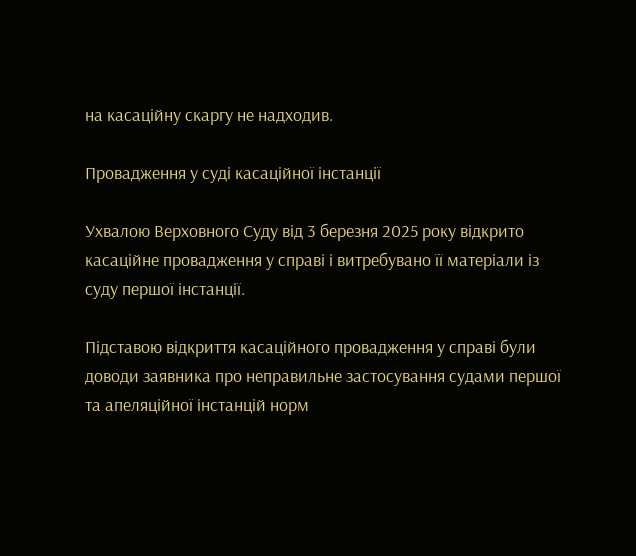на касаційну скаргу не надходив.

Провадження у суді касаційної інстанції

Ухвалою Верховного Суду від 3 березня 2025 року відкрито касаційне провадження у справі і витребувано її матеріали із суду першої інстанції.

Підставою відкриття касаційного провадження у справі були доводи заявника про неправильне застосування судами першої та апеляційної інстанцій норм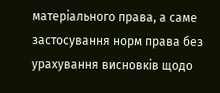матеріального права, а саме застосування норм права без урахування висновків щодо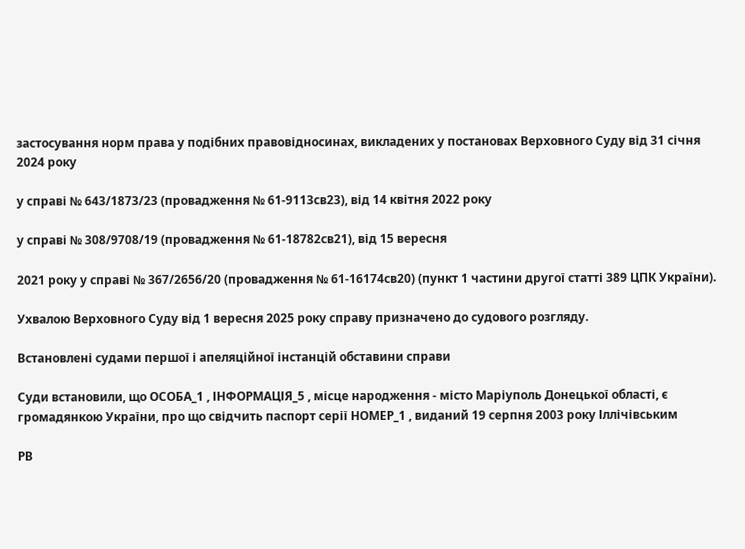застосування норм права у подібних правовідносинах, викладених у постановах Верховного Суду від 31 січня 2024 року

у справі № 643/1873/23 (провадження № 61-9113св23), від 14 квітня 2022 року

у справі № 308/9708/19 (провадження № 61-18782св21), від 15 вересня

2021 року у справі № 367/2656/20 (провадження № 61-16174св20) (пункт 1 частини другої статті 389 ЦПК України).

Ухвалою Верховного Суду від 1 вересня 2025 року справу призначено до судового розгляду.

Встановлені судами першої і апеляційної інстанцій обставини справи

Суди встановили, що ОСОБА_1 , ІНФОРМАЦІЯ_5 , місце народження - місто Маріуполь Донецької області, є громадянкою України, про що свідчить паспорт серії НОМЕР_1 , виданий 19 серпня 2003 року Іллічівським

РВ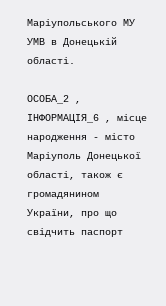Маріупольського МУ УМВ в Донецькій області.

ОСОБА_2 , ІНФОРМАЦІЯ_6 , місце народження - місто Маріуполь Донецької області, також є громадянином України, про що свідчить паспорт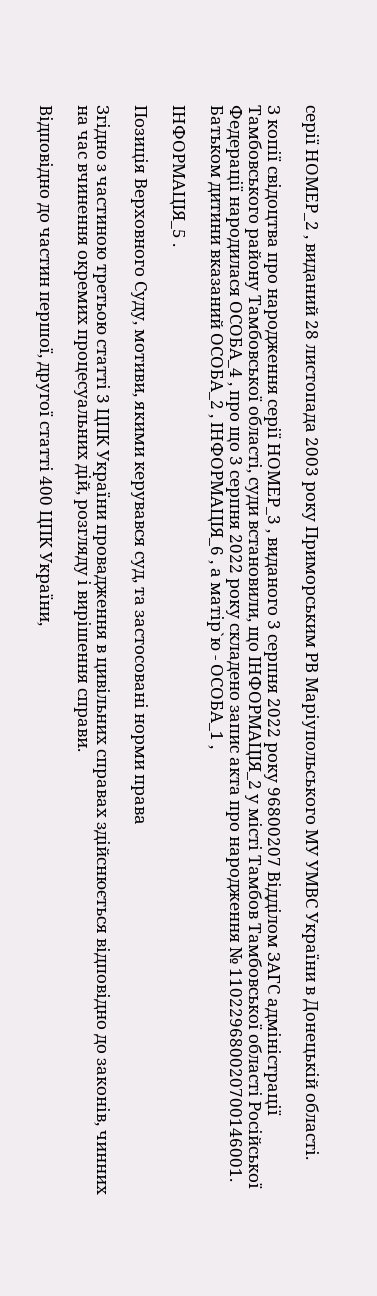серії НОМЕР_2 , виданий 28 листопада 2003 року Приморським РВ Маріупольського МУ УМВС України в Донецькій області.

З копії свідоцтва про народження серії НОМЕР_3 , виданого 3 серпня 2022 року 96800207 Відділом ЗАГС адміністрації Тамбовського району Тамбовської області, суди встановили, що ІНФОРМАЦІЯ_2 у місті Тамбов Тамбовської області Російської Федерації народилася ОСОБА_4 , про що 3 серпня 2022 року складено запис акта про народження № 110229680020700146001. Батьком дитини вказаний ОСОБА_2 , ІНФОРМАЦІЯ_6 , а матір`ю - ОСОБА_1 ,

ІНФОРМАЦІЯ_5 .

Позиція Верховного Суду, мотиви, якими керувався суд, та застосовані норми права

Згідно з частиною третьою статті 3 ЦПК України провадження в цивільних справах здійснюється відповідно до законів, чинних на час вчинення окремих процесуальних дій, розгляду і вирішення справи.

Відповідно до частин першої, другої статті 400 ЦПК України,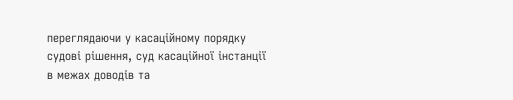переглядаючи у касаційному порядку судові рішення, суд касаційної інстанції в межах доводів та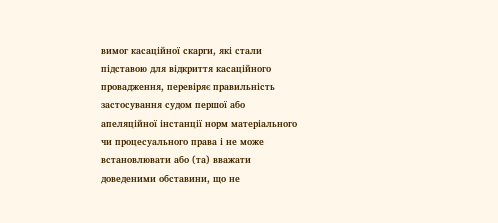вимог касаційної скарги, які стали підставою для відкриття касаційного провадження, перевіряє правильність застосування судом першої або апеляційної інстанції норм матеріального чи процесуального права і не може встановлювати або (та) вважати доведеними обставини, що не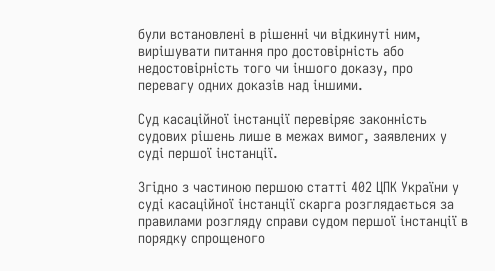були встановлені в рішенні чи відкинуті ним, вирішувати питання про достовірність або недостовірність того чи іншого доказу, про перевагу одних доказів над іншими.

Суд касаційної інстанції перевіряє законність судових рішень лише в межах вимог, заявлених у суді першої інстанції.

Згідно з частиною першою статті 402 ЦПК України у суді касаційної інстанції скарга розглядається за правилами розгляду справи судом першої інстанції в порядку спрощеного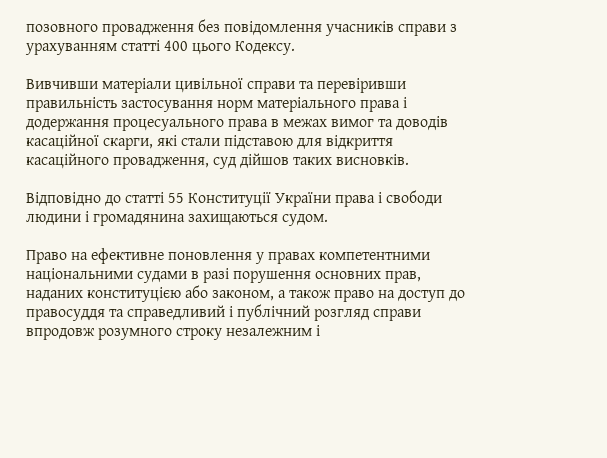позовного провадження без повідомлення учасників справи з урахуванням статті 400 цього Кодексу.

Вивчивши матеріали цивільної справи та перевіривши правильність застосування норм матеріального права і додержання процесуального права в межах вимог та доводів касаційної скарги, які стали підставою для відкриття касаційного провадження, суд дійшов таких висновків.

Відповідно до статті 55 Конституції України права і свободи людини і громадянина захищаються судом.

Право на ефективне поновлення у правах компетентними національними судами в разі порушення основних прав, наданих конституцією або законом, а також право на доступ до правосуддя та справедливий і публічний розгляд справи впродовж розумного строку незалежним і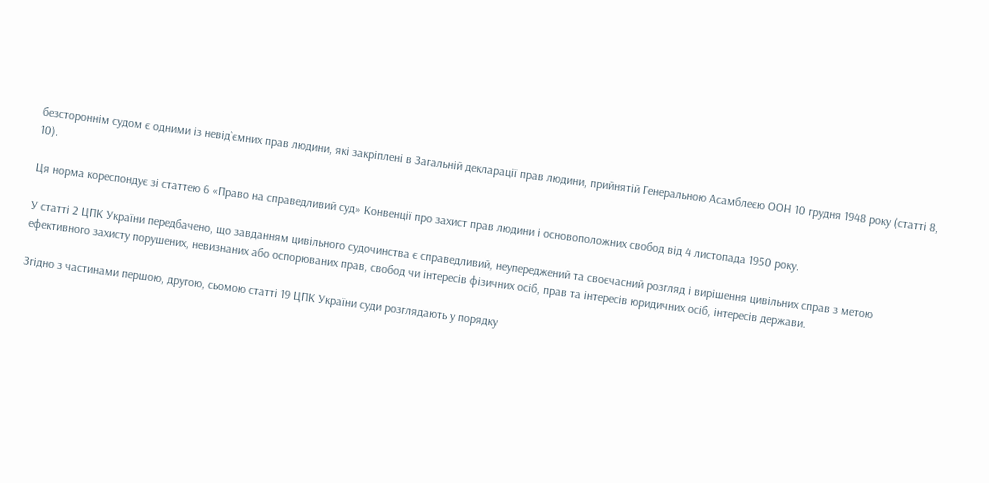безстороннім судом є одними із невід`ємних прав людини, які закріплені в Загальній декларації прав людини, прийнятій Генеральною Асамблеєю ООН 10 грудня 1948 року (статті 8, 10).

Ця норма кореспондує зі статтею 6 «Право на справедливий суд» Конвенції про захист прав людини і основоположних свобод від 4 листопада 1950 року.

У статті 2 ЦПК України передбачено, що завданням цивільного судочинства є справедливий, неупереджений та своєчасний розгляд і вирішення цивільних справ з метою ефективного захисту порушених, невизнаних або оспорюваних прав, свобод чи інтересів фізичних осіб, прав та інтересів юридичних осіб, інтересів держави.

Згідно з частинами першою, другою, сьомою статті 19 ЦПК України суди розглядають у порядку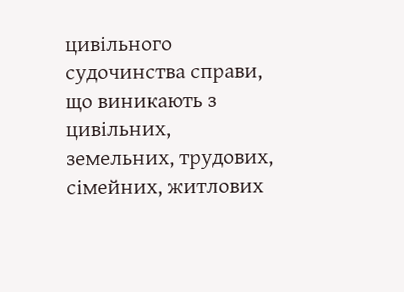цивільного судочинства справи, що виникають з цивільних, земельних, трудових, сімейних, житлових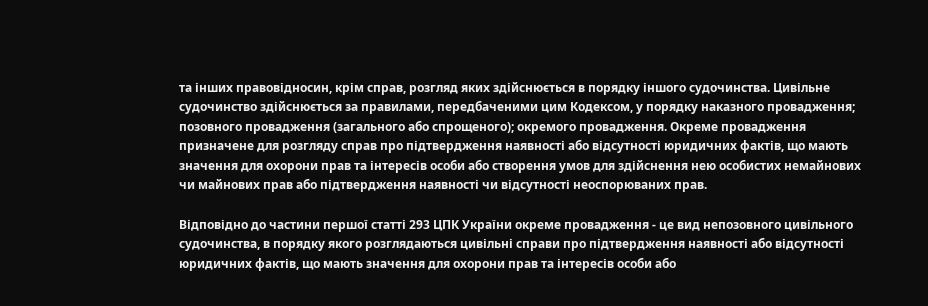та інших правовідносин, крім справ, розгляд яких здійснюється в порядку іншого судочинства. Цивільне судочинство здійснюється за правилами, передбаченими цим Кодексом, у порядку наказного провадження; позовного провадження (загального або спрощеного); окремого провадження. Окреме провадження призначене для розгляду справ про підтвердження наявності або відсутності юридичних фактів, що мають значення для охорони прав та інтересів особи або створення умов для здійснення нею особистих немайнових чи майнових прав або підтвердження наявності чи відсутності неоспорюваних прав.

Відповідно до частини першої статті 293 ЦПК України окреме провадження - це вид непозовного цивільного судочинства, в порядку якого розглядаються цивільні справи про підтвердження наявності або відсутності юридичних фактів, що мають значення для охорони прав та інтересів особи або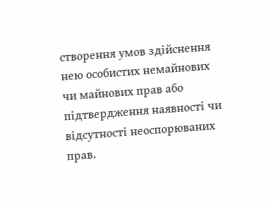створення умов здійснення нею особистих немайнових чи майнових прав або підтвердження наявності чи відсутності неоспорюваних прав.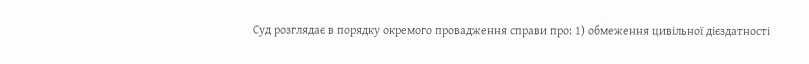Суд розглядає в порядку окремого провадження справи про: 1) обмеження цивільної дієздатності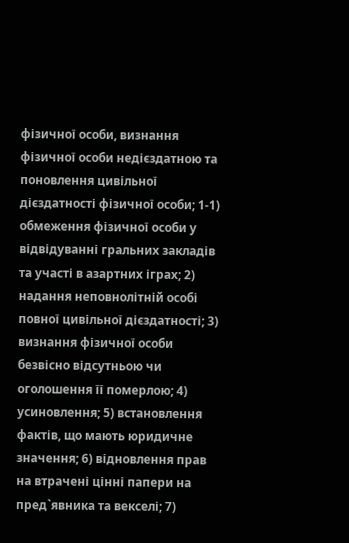фізичної особи, визнання фізичної особи недієздатною та поновлення цивільної дієздатності фізичної особи; 1-1) обмеження фізичної особи у відвідуванні гральних закладів та участі в азартних іграх; 2) надання неповнолітній особі повної цивільної дієздатності; 3) визнання фізичної особи безвісно відсутньою чи оголошення її померлою; 4) усиновлення; 5) встановлення фактів, що мають юридичне значення; 6) відновлення прав на втрачені цінні папери на пред`явника та векселі; 7)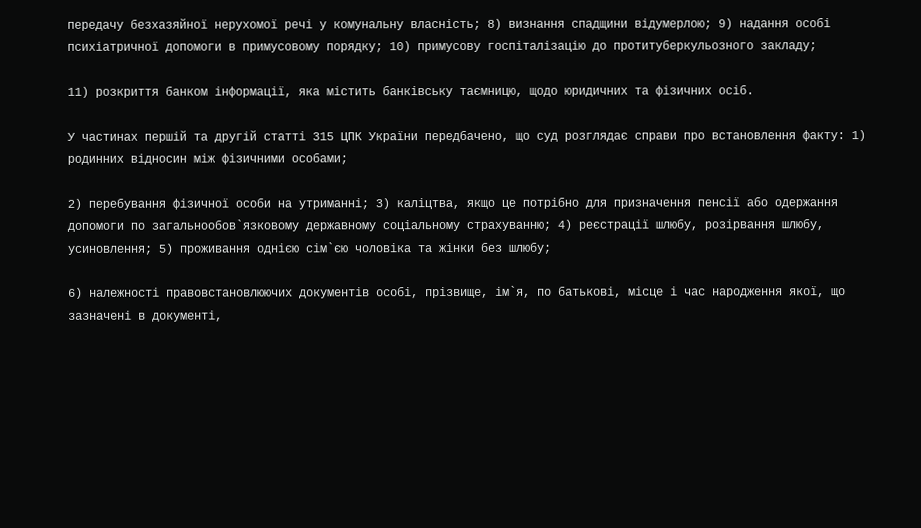передачу безхазяйної нерухомої речі у комунальну власність; 8) визнання спадщини відумерлою; 9) надання особі психіатричної допомоги в примусовому порядку; 10) примусову госпіталізацію до протитуберкульозного закладу;

11) розкриття банком інформації, яка містить банківську таємницю, щодо юридичних та фізичних осіб.

У частинах першій та другій статті 315 ЦПК України передбачено, що суд розглядає справи про встановлення факту: 1) родинних відносин між фізичними особами;

2) перебування фізичної особи на утриманні; 3) каліцтва, якщо це потрібно для призначення пенсії або одержання допомоги по загальнообов`язковому державному соціальному страхуванню; 4) реєстрації шлюбу, розірвання шлюбу, усиновлення; 5) проживання однією сім`єю чоловіка та жінки без шлюбу;

6) належності правовстановлюючих документів особі, прізвище, ім`я, по батькові, місце і час народження якої, що зазначені в документі,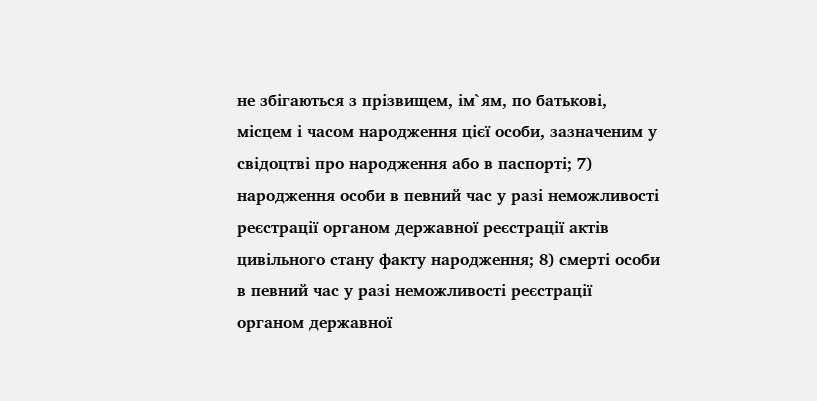не збігаються з прізвищем, ім`ям, по батькові, місцем і часом народження цієї особи, зазначеним у свідоцтві про народження або в паспорті; 7) народження особи в певний час у разі неможливості реєстрації органом державної реєстрації актів цивільного стану факту народження; 8) смерті особи в певний час у разі неможливості реєстрації органом державної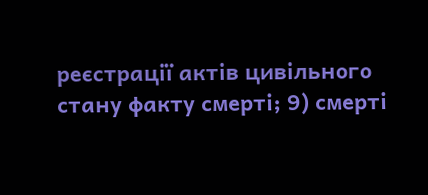реєстрації актів цивільного стану факту смерті; 9) смерті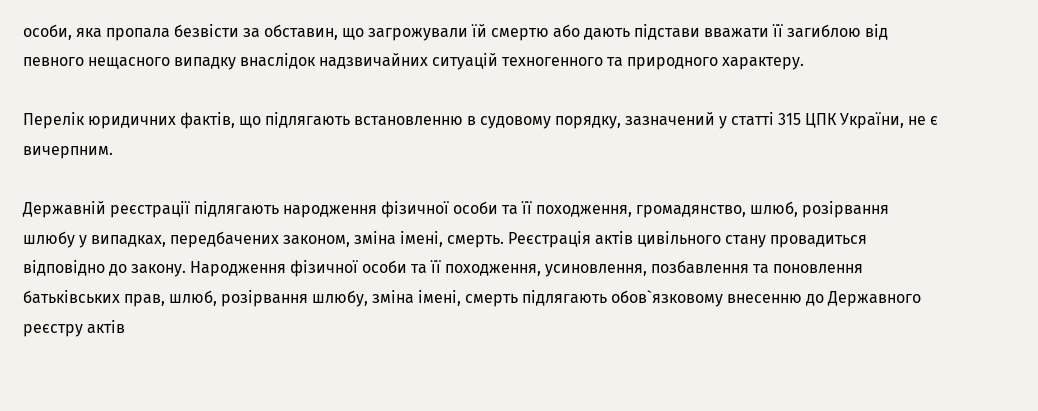особи, яка пропала безвісти за обставин, що загрожували їй смертю або дають підстави вважати її загиблою від певного нещасного випадку внаслідок надзвичайних ситуацій техногенного та природного характеру.

Перелік юридичних фактів, що підлягають встановленню в судовому порядку, зазначений у статті 315 ЦПК України, не є вичерпним.

Державній реєстрації підлягають народження фізичної особи та її походження, громадянство, шлюб, розірвання шлюбу у випадках, передбачених законом, зміна імені, смерть. Реєстрація актів цивільного стану провадиться відповідно до закону. Народження фізичної особи та її походження, усиновлення, позбавлення та поновлення батьківських прав, шлюб, розірвання шлюбу, зміна імені, смерть підлягають обов`язковому внесенню до Державного реєстру актів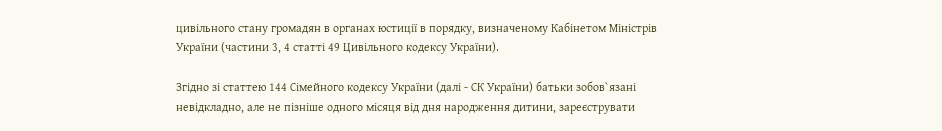цивільного стану громадян в органах юстиції в порядку, визначеному Кабінетом Міністрів України (частини 3, 4 статті 49 Цивільного кодексу України).

Згідно зі статтею 144 Сімейного кодексу України (далі - СК України) батьки зобов`язані невідкладно, але не пізніше одного місяця від дня народження дитини, зареєструвати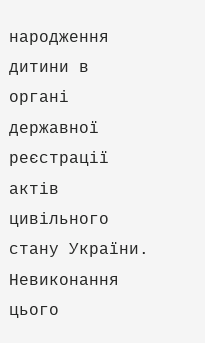народження дитини в органі державної реєстрації актів цивільного стану України. Невиконання цього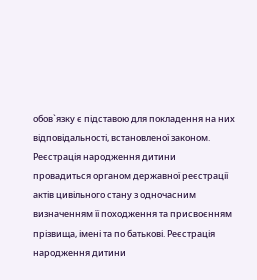обов`язку є підставою для покладення на них відповідальності, встановленої законом. Реєстрація народження дитини провадиться органом державної реєстрації актів цивільного стану з одночасним визначенням її походження та присвоєнням прізвища, імені та по батькові. Реєстрація народження дитини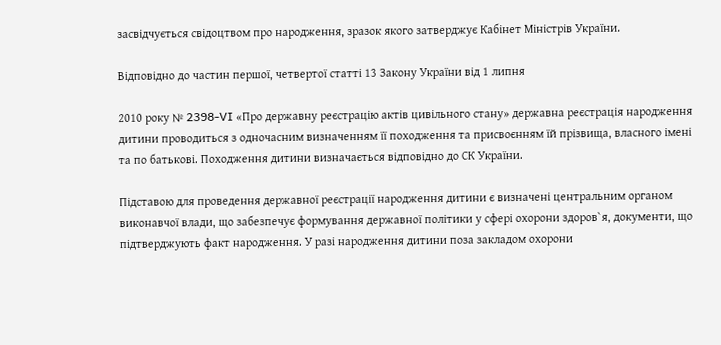засвідчується свідоцтвом про народження, зразок якого затверджує Кабінет Міністрів України.

Відповідно до частин першої, четвертої статті 13 Закону України від 1 липня

2010 року № 2398-VI «Про державну реєстрацію актів цивільного стану» державна реєстрація народження дитини проводиться з одночасним визначенням її походження та присвоєнням їй прізвища, власного імені та по батькові. Походження дитини визначається відповідно до СК України.

Підставою для проведення державної реєстрації народження дитини є визначені центральним органом виконавчої влади, що забезпечує формування державної політики у сфері охорони здоров`я, документи, що підтверджують факт народження. У разі народження дитини поза закладом охорони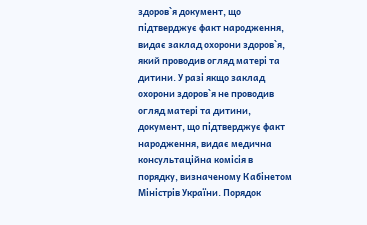здоров`я документ, що підтверджує факт народження, видає заклад охорони здоров`я, який проводив огляд матері та дитини. У разі якщо заклад охорони здоров`я не проводив огляд матері та дитини, документ, що підтверджує факт народження, видає медична консультаційна комісія в порядку, визначеному Кабінетом Міністрів України. Порядок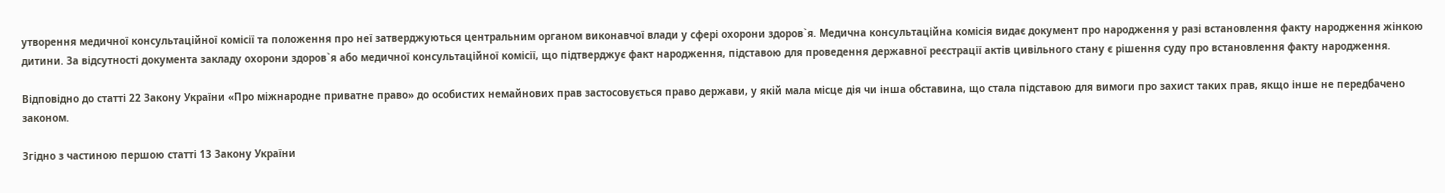утворення медичної консультаційної комісії та положення про неї затверджуються центральним органом виконавчої влади у сфері охорони здоров`я. Медична консультаційна комісія видає документ про народження у разі встановлення факту народження жінкою дитини. За відсутності документа закладу охорони здоров`я або медичної консультаційної комісії, що підтверджує факт народження, підставою для проведення державної реєстрації актів цивільного стану є рішення суду про встановлення факту народження.

Відповідно до статті 22 Закону України «Про міжнародне приватне право» до особистих немайнових прав застосовується право держави, у якій мала місце дія чи інша обставина, що стала підставою для вимоги про захист таких прав, якщо інше не передбачено законом.

Згідно з частиною першою статті 13 Закону України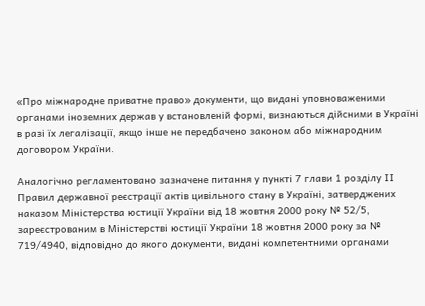«Про міжнародне приватне право» документи, що видані уповноваженими органами іноземних держав у встановленій формі, визнаються дійсними в Україні в разі їх легалізації, якщо інше не передбачено законом або міжнародним договором України.

Аналогічно регламентовано зазначене питання у пункті 7 глави 1 розділу II Правил державної реєстрації актів цивільного стану в Україні, затверджених наказом Міністерства юстиції України від 18 жовтня 2000 року № 52/5, зареєстрованим в Міністерстві юстиції України 18 жовтня 2000 року за № 719/4940, відповідно до якого документи, видані компетентними органами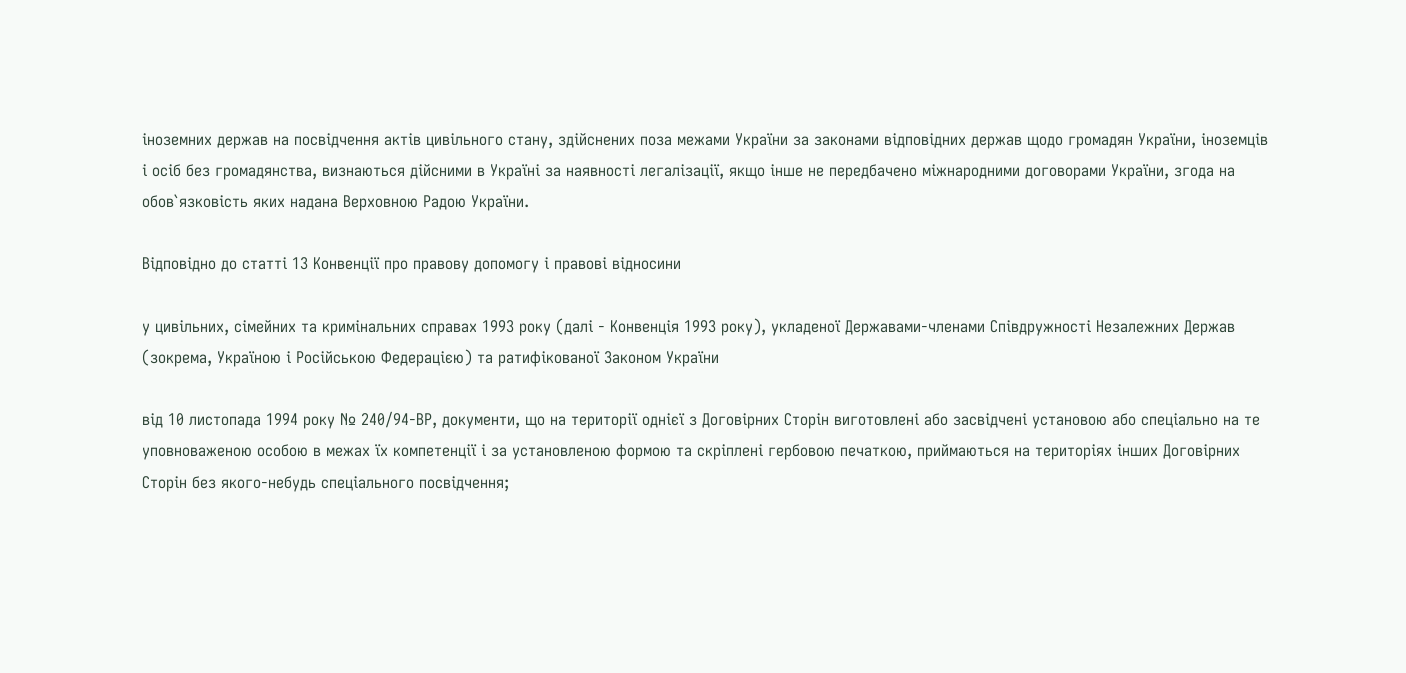іноземних держав на посвідчення актів цивільного стану, здійснених поза межами України за законами відповідних держав щодо громадян України, іноземців і осіб без громадянства, визнаються дійсними в Україні за наявності легалізації, якщо інше не передбачено міжнародними договорами України, згода на обов`язковість яких надана Верховною Радою України.

Відповідно до статті 13 Конвенції про правову допомогу і правові відносини

у цивільних, сімейних та кримінальних справах 1993 року (далі - Конвенція 1993 року), укладеної Державами-членами Співдружності Незалежних Держав (зокрема, Україною і Російською Федерацією) та ратифікованої Законом України

від 10 листопада 1994 року № 240/94-ВР, документи, що на території однієї з Договірних Сторін виготовлені або засвідчені установою або спеціально на те уповноваженою особою в межах їх компетенції і за установленою формою та скріплені гербовою печаткою, приймаються на територіях інших Договірних Сторін без якого-небудь спеціального посвідчення;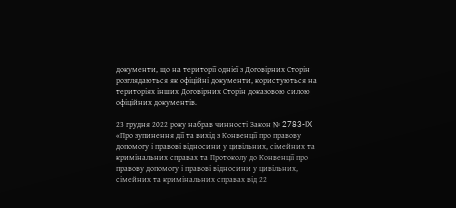документи, що на території однієї з Договірних Сторін розглядаються як офіційні документи, користуються на територіях інших Договірних Сторін доказовою силою офіційних документів.

23 грудня 2022 року набрав чинності Закон № 2783-IX «Про зупинення дії та вихід з Конвенції про правову допомогу і правові відносини у цивільних, сімейних та кримінальних справах та Протоколу до Конвенції про правову допомогу і правові відносини у цивільних, сімейних та кримінальних справах від 22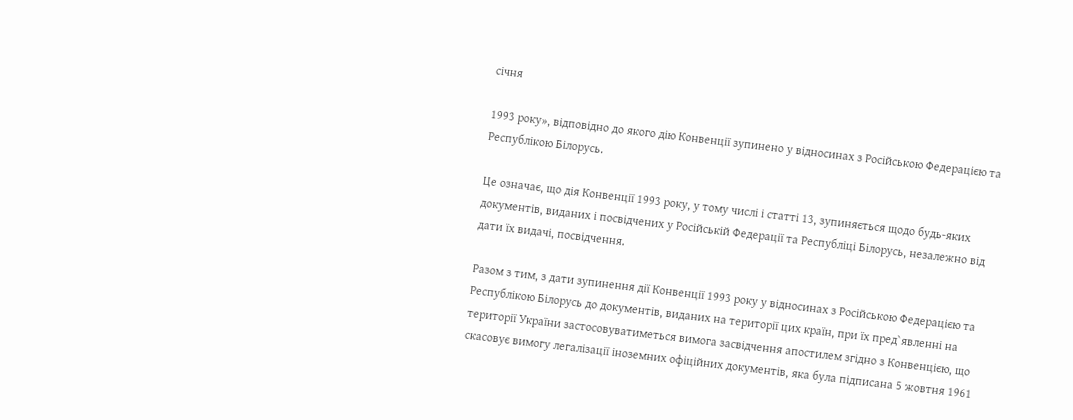січня

1993 року», відповідно до якого дію Конвенції зупинено у відносинах з Російською Федерацією та Республікою Білорусь.

Це означає, що дія Конвенції 1993 року, у тому числі і статті 13, зупиняється щодо будь-яких документів, виданих і посвідчених у Російській Федерації та Республіці Білорусь, незалежно від дати їх видачі, посвідчення.

Разом з тим, з дати зупинення дії Конвенції 1993 року у відносинах з Російською Федерацією та Республікою Білорусь до документів, виданих на території цих країн, при їх пред`явленні на території України застосовуватиметься вимога засвідчення апостилем згідно з Конвенцією, що скасовує вимогу легалізації іноземних офіційних документів, яка була підписана 5 жовтня 1961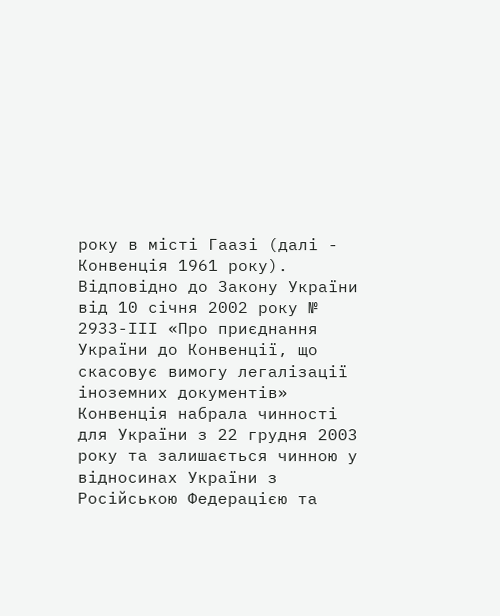року в місті Гаазі (далі - Конвенція 1961 року). Відповідно до Закону України від 10 січня 2002 року № 2933-ІІІ «Про приєднання України до Конвенції, що скасовує вимогу легалізації іноземних документів» Конвенція набрала чинності для України з 22 грудня 2003 року та залишається чинною у відносинах України з Російською Федерацією та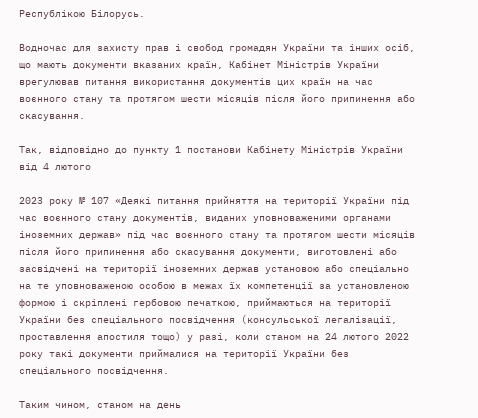Республікою Білорусь.

Водночас для захисту прав і свобод громадян України та інших осіб, що мають документи вказаних країн, Кабінет Міністрів України врегулював питання використання документів цих країн на час воєнного стану та протягом шести місяців після його припинення або скасування.

Так, відповідно до пункту 1 постанови Кабінету Міністрів України від 4 лютого

2023 року № 107 «Деякі питання прийняття на території України під час воєнного стану документів, виданих уповноваженими органами іноземних держав» під час воєнного стану та протягом шести місяців після його припинення або скасування документи, виготовлені або засвідчені на території іноземних держав установою або спеціально на те уповноваженою особою в межах їх компетенції за установленою формою і скріплені гербовою печаткою, приймаються на території України без спеціального посвідчення (консульської легалізації, проставлення апостиля тощо) у разі, коли станом на 24 лютого 2022 року такі документи приймалися на території України без спеціального посвідчення.

Таким чином, станом на день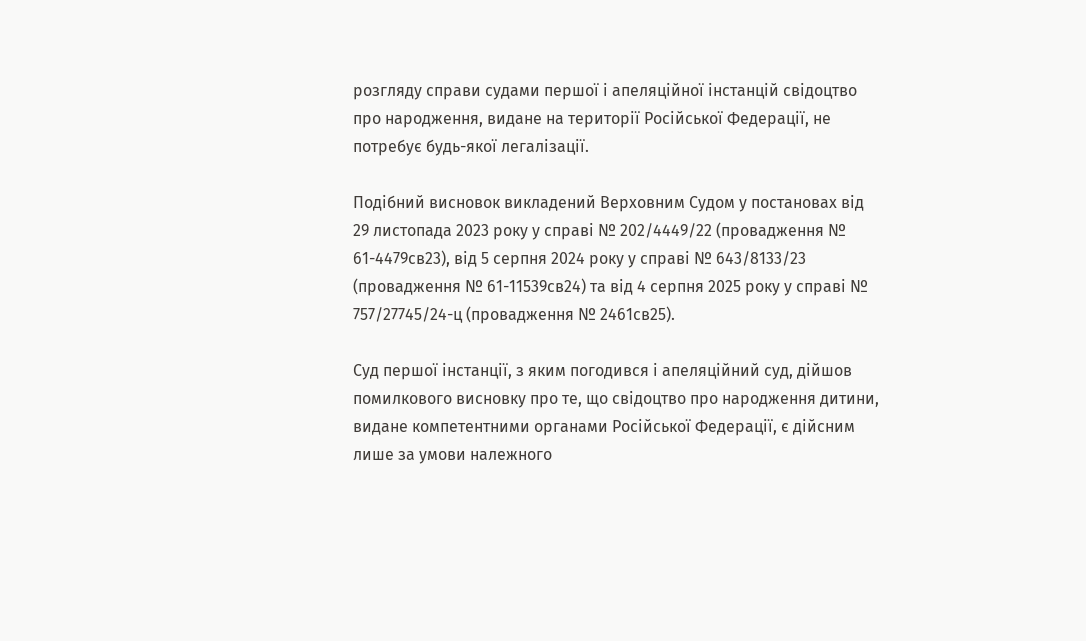розгляду справи судами першої і апеляційної інстанцій свідоцтво про народження, видане на території Російської Федерації, не потребує будь-якої легалізації.

Подібний висновок викладений Верховним Судом у постановах від 29 листопада 2023 року у справі № 202/4449/22 (провадження № 61-4479св23), від 5 серпня 2024 року у справі № 643/8133/23 (провадження № 61-11539св24) та від 4 серпня 2025 року у справі № 757/27745/24-ц (провадження № 2461св25).

Суд першої інстанції, з яким погодився і апеляційний суд, дійшов помилкового висновку про те, що свідоцтво про народження дитини, видане компетентними органами Російської Федерації, є дійсним лише за умови належного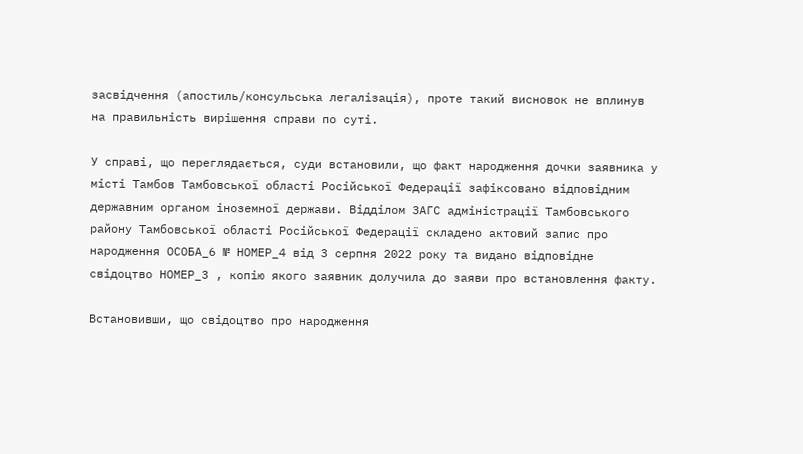засвідчення (апостиль/консульська легалізація), проте такий висновок не вплинув на правильність вирішення справи по суті.

У справі, що переглядається, суди встановили, що факт народження дочки заявника у місті Тамбов Тамбовської області Російської Федерації зафіксовано відповідним державним органом іноземної держави. Відділом ЗАГС адміністрації Тамбовського району Тамбовської області Російської Федерації складено актовий запис про народження ОСОБА_6 № НОМЕР_4 від 3 серпня 2022 року та видано відповідне свідоцтво НОМЕР_3 , копію якого заявник долучила до заяви про встановлення факту.

Встановивши, що свідоцтво про народження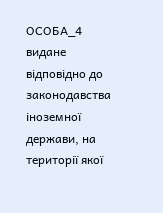ОСОБА_4 видане відповідно до законодавства іноземної держави, на території якої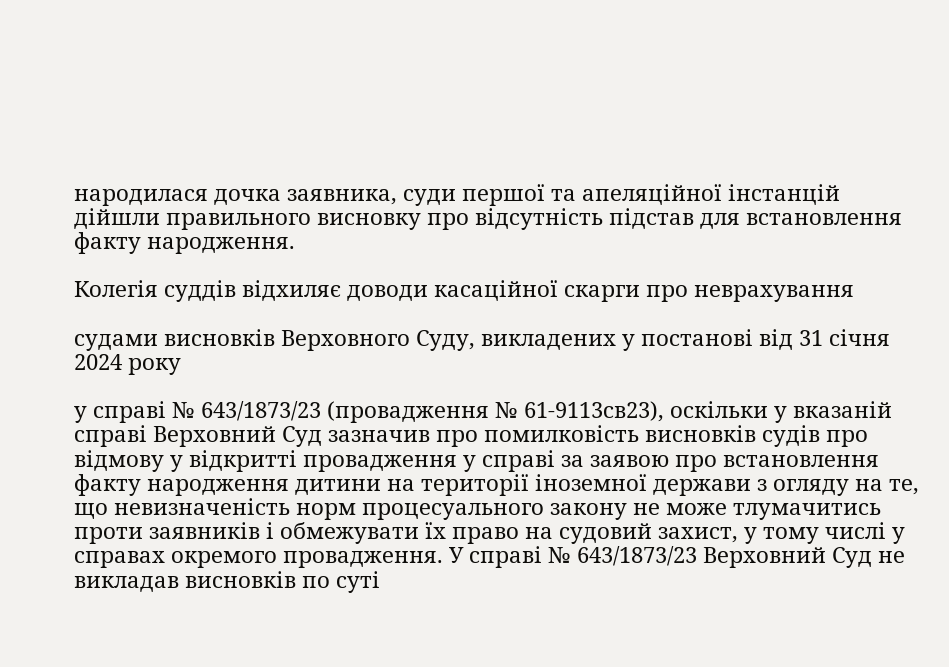народилася дочка заявника, суди першої та апеляційної інстанцій дійшли правильного висновку про відсутність підстав для встановлення факту народження.

Колегія суддів відхиляє доводи касаційної скарги про неврахування

судами висновків Верховного Суду, викладених у постанові від 31 січня 2024 року

у справі № 643/1873/23 (провадження № 61-9113св23), оскільки у вказаній справі Верховний Суд зазначив про помилковість висновків судів про відмову у відкритті провадження у справі за заявою про встановлення факту народження дитини на території іноземної держави з огляду на те, що невизначеність норм процесуального закону не може тлумачитись проти заявників і обмежувати їх право на судовий захист, у тому числі у справах окремого провадження. У справі № 643/1873/23 Верховний Суд не викладав висновків по суті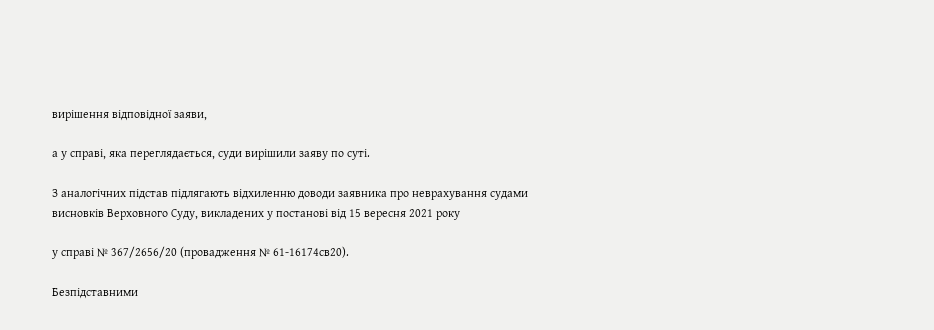вирішення відповідної заяви,

а у справі, яка переглядається, суди вирішили заяву по суті.

З аналогічних підстав підлягають відхиленню доводи заявника про неврахування судами висновків Верховного Суду, викладених у постанові від 15 вересня 2021 року

у справі № 367/2656/20 (провадження № 61-16174св20).

Безпідставними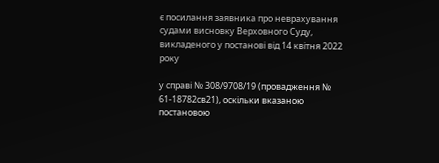є посилання заявника про неврахування судами висновку Верховного Суду, викладеного у постанові від 14 квітня 2022 року

у справі № 308/9708/19 (провадження № 61-18782св21), оскільки вказаною постановою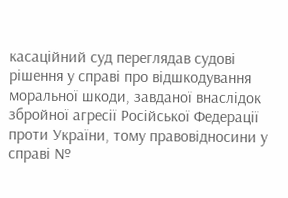касаційний суд переглядав судові рішення у справі про відшкодування моральної шкоди, завданої внаслідок збройної агресії Російської Федерації проти України, тому правовідносини у справі №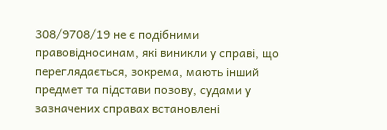308/9708/19 не є подібними правовідносинам, які виникли у справі, що переглядається, зокрема, мають інший предмет та підстави позову, судами у зазначених справах встановлені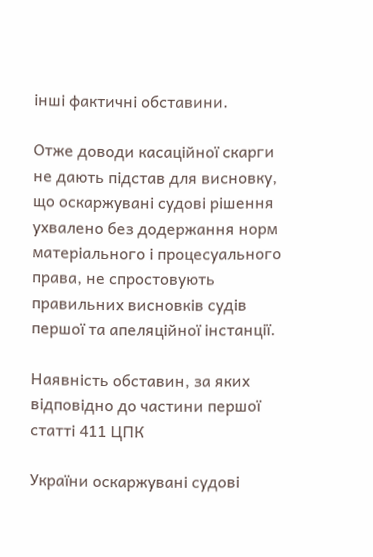інші фактичні обставини.

Отже доводи касаційної скарги не дають підстав для висновку, що оскаржувані судові рішення ухвалено без додержання норм матеріального і процесуального права, не спростовують правильних висновків судів першої та апеляційної інстанції.

Наявність обставин, за яких відповідно до частини першої статті 411 ЦПК

України оскаржувані судові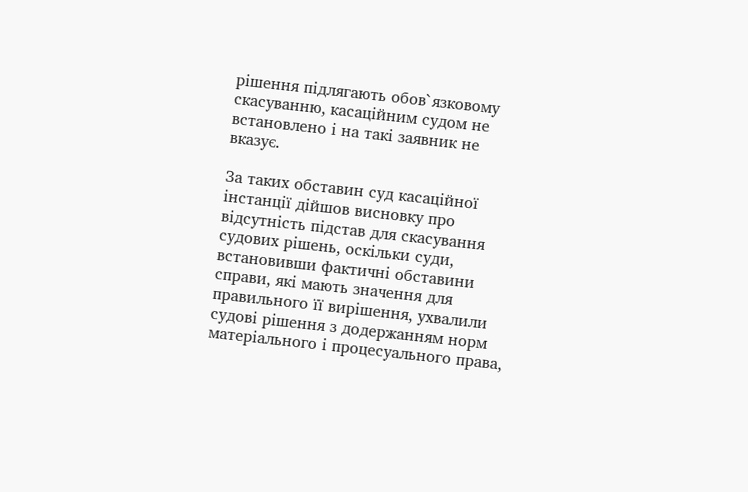рішення підлягають обов`язковому скасуванню, касаційним судом не встановлено і на такі заявник не вказує.

За таких обставин суд касаційної інстанції дійшов висновку про відсутність підстав для скасування судових рішень, оскільки суди, встановивши фактичні обставини справи, які мають значення для правильного її вирішення, ухвалили судові рішення з додержанням норм матеріального і процесуального права,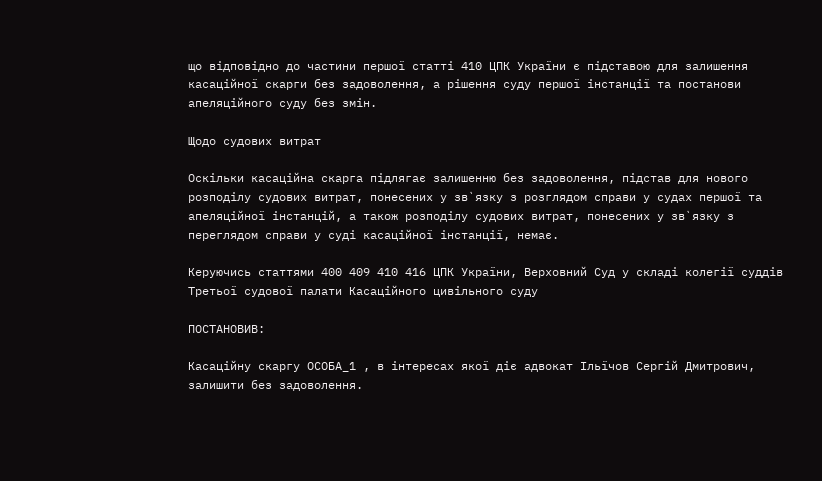що відповідно до частини першої статті 410 ЦПК України є підставою для залишення касаційної скарги без задоволення, а рішення суду першої інстанції та постанови апеляційного суду без змін.

Щодо судових витрат

Оскільки касаційна скарга підлягає залишенню без задоволення, підстав для нового розподілу судових витрат, понесених у зв`язку з розглядом справи у судах першої та апеляційної інстанцій, а також розподілу судових витрат, понесених у зв`язку з переглядом справи у суді касаційної інстанції, немає.

Керуючись статтями 400 409 410 416 ЦПК України, Верховний Суд у складі колегії суддів Третьої судової палати Касаційного цивільного суду

ПОСТАНОВИВ:

Касаційну скаргу ОСОБА_1 , в інтересах якої діє адвокат Ільїчов Сергій Дмитрович, залишити без задоволення.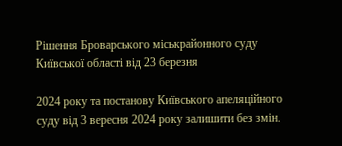Рішення Броварського міськрайонного суду Київської області від 23 березня

2024 року та постанову Київського апеляційного суду від 3 вересня 2024 року залишити без змін.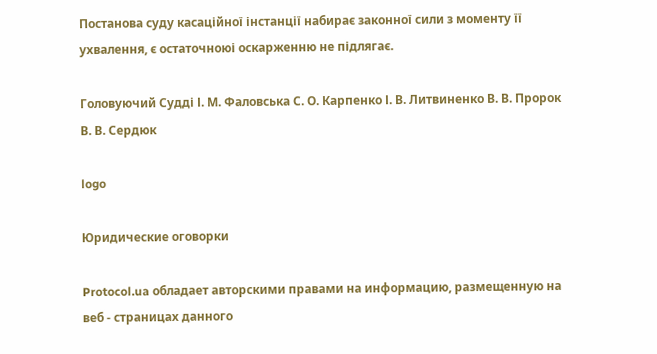Постанова суду касаційної інстанції набирає законної сили з моменту її ухвалення, є остаточноюі оскарженню не підлягає.

Головуючий Судді І. М. Фаловська С. О. Карпенко І. В. Литвиненко В. В. Пророк В. В. Сердюк

logo

Юридические оговорки

Protocol.ua обладает авторскими правами на информацию, размещенную на веб - страницах данного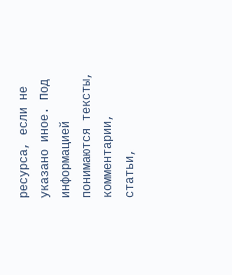ресурса, если не указано иное. Под информацией понимаются тексты, комментарии, статьи,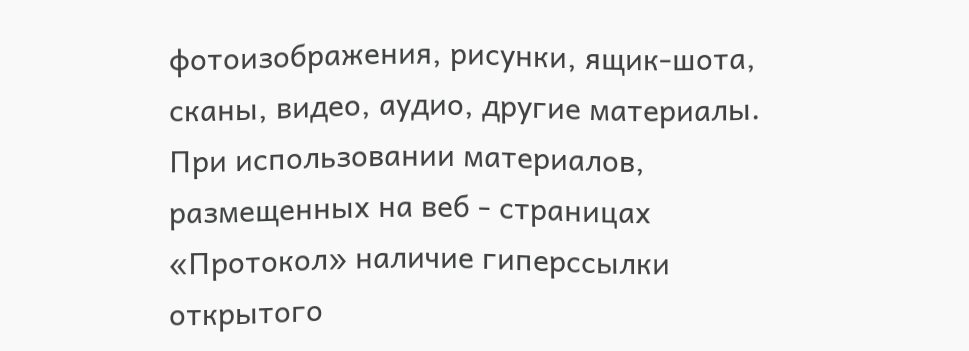фотоизображения, рисунки, ящик-шота, сканы, видео, аудио, другие материалы. При использовании материалов, размещенных на веб - страницах «Протокол» наличие гиперссылки открытого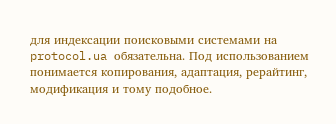для индексации поисковыми системами на protocol.ua обязательна. Под использованием понимается копирования, адаптация, рерайтинг, модификация и тому подобное.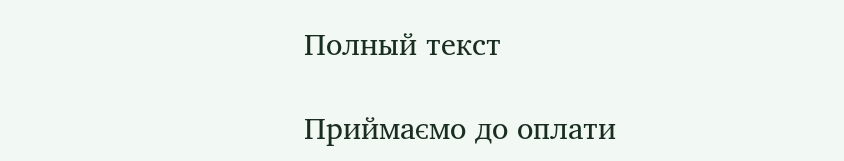Полный текст

Приймаємо до оплати